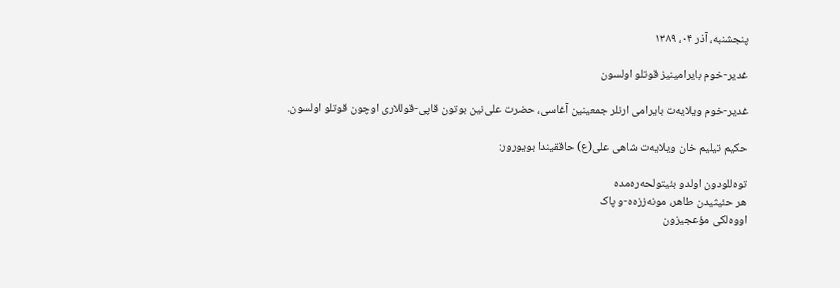پنجشنبه، آذر ۰۴، ۱۳۸۹

غدیر-خوم بایرامینیز قوتلو اولسون

غدیر-خوم ویلایه‌ت بایرامی ارنلر جمعینین آغاسی، حضرت علی‌نین بوتون قاپی-قوللاری اوچون قوتلو اولسون.

حکیم تیلیم خان ویلایه‌ت شاهی علی(ع) حاققیندا بویورور:

توه‌للودون اولدو بئیتولحه‌ره‌مده
هر حئیثیدن طاهر، مونه‌ززه‌ه-و پاک
اووه‌لکی مؤعجیزون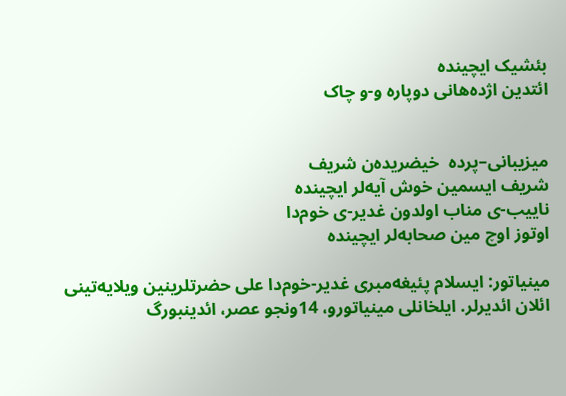بئشیک ایچینده
ائتدین اژده‌هانی دوپاره و-و چاک


میزیبانی–پرده  خیضریده‌ن شریف
شریف ایسمین خوش آیه‌لر ایچینده
ناییب-ی مناب اولدون غدیر-ی خوم‌دا
اوتوز اوچ مین صحابه‌لر ایچینده

مینیاتور: ایسلام پئیغه‌مبری غدیر-خوم‌دا علی حضرتلرینین ویلایه‌تینی ائلان ائدیرلر. ایلخانلی مینیاتورو، 14ونجو عصر، ائدینبورگ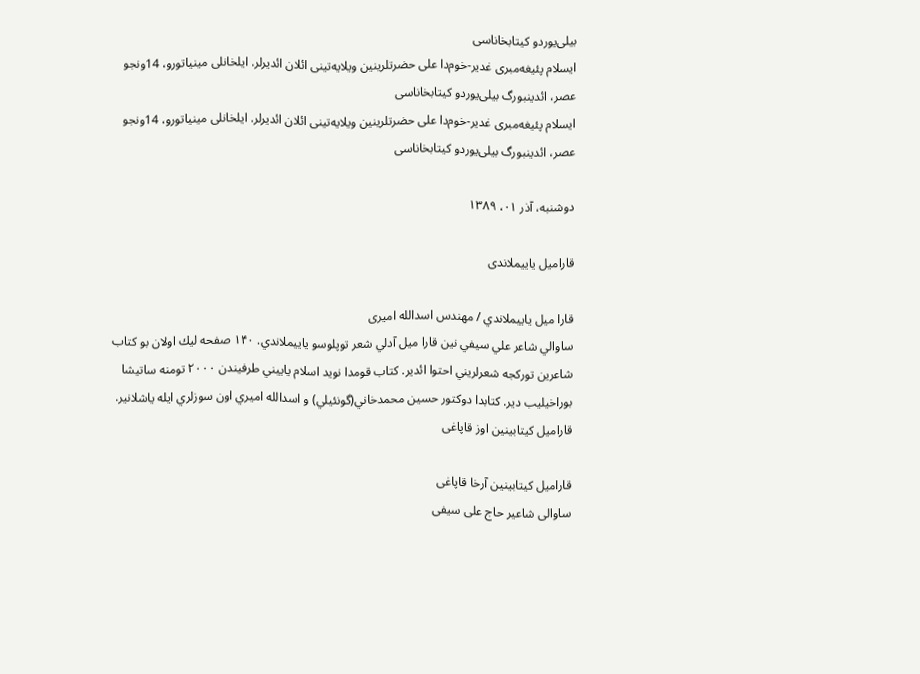بیلی‌یوردو کیتابخاناسی
ایسلام پئیغه‌مبری غدیر-خوم‌دا علی حضرتلرینین ویلایه‌تینی ائلان ائدیرلر. ایلخانلی مینیاتورو، 14ونجو عصر، ائدینبورگ بیلی‌یوردو کیتابخاناسی
ایسلام پئیغه‌مبری غدیر-خوم‌دا علی حضرتلرینین ویلایه‌تینی ائلان ائدیرلر. ایلخانلی مینیاتورو، 14ونجو عصر، ائدینبورگ بیلی‌یوردو کیتابخاناسی

دوشنبه، آذر ۰۱، ۱۳۸۹

قارامیل یاییملاندی

قارا ميل ياييملاندي / مهندس اسدالله امیری
ساوالي شاعر علي سيفي نين قارا ميل آدلي شعر توپلوسو ياييملاندي. ۱۴۰ صفحه ليك اولان بو كتاب شاعرين توركجه شعرلريني احتوا ائدير. كتاب قومدا نويد اسلام ياييني طرفيندن ۲۰۰۰ تومنه ساتيشا بوراخيليب دير. كتابدا دوكتور حسين محمدخاني(گونئيلي) و اسدالله اميري اون سوزلري ايله ياشلانير.
قارامیل کیتابینین اوز قاپاغی

قارامیل کیتابینین آرخا قاپاغی
ساوالی شاعیر حاج علی سیفی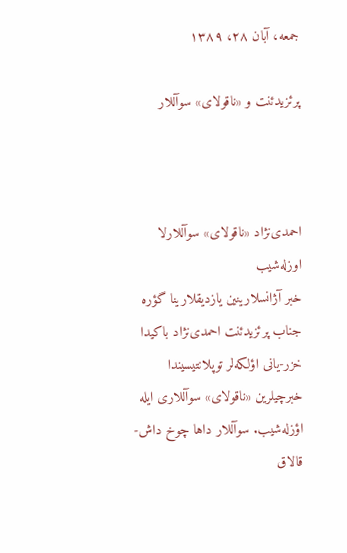جمعه، آبان ۲۸، ۱۳۸۹

پرئزیدئنت و «ناقولای» سوآللار



احمدی‌نژاد «ناقولای» سوآللارلا اوزله‌شیب
خبر آژانسلارینین یازدیقلارینا گؤره جناب پرئزیدئنت احمدی‌نژاد باکیدا خزر-یانی اؤلکه‌لر توپلانتیسیندا خبرچیلرین «ناقولای» سوآللاری ایله اؤزله‌شیب. سوآللار داها چوخ داش-قالاق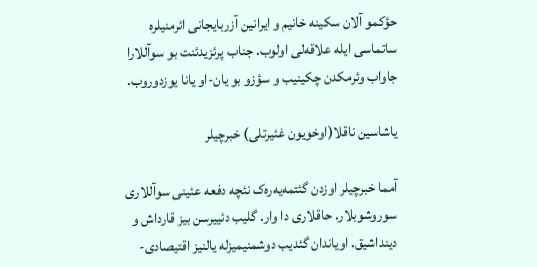حؤکمو آلان سکینه خانیم و ایرانین آزربایجانی ائرمنیلره ساتماسی ایله علاقه‌لی اولوب. جناب پرئزیدئنت بو سوآللارا جاواب وئرمکدن چکینیب و سؤزو بو یان-او یانا یوزدوروب.

یاشاسین ناقلا(اوخویون غئیرتلی) خبرچیلر

آمما خبرچیلر اوزدن گئتمه‌یه‌ره‌ک نئچه دفعه عئینی سوآللاری سوروشوبلار. حاقلاری دا وار. گلیب دئییرسن بیز قارداش و دینداشیق. اویاندان گئدیب دوشمنیمیزله یالنیز اقتیصادی-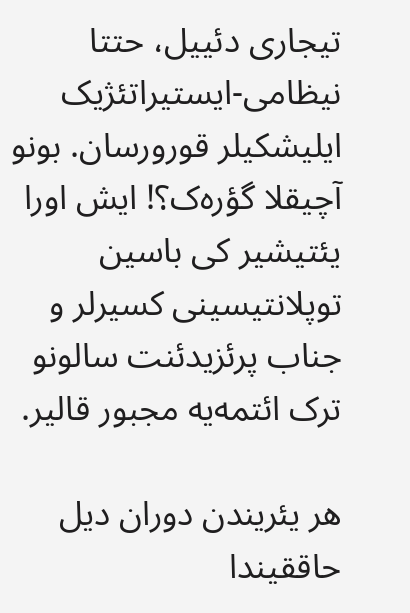تیجاری دئییل، حتتا نیظامی-ایستیراتئژیک ایلیشکیلر قورورسان. بونو آچیقلا گؤره‌ک؟! ایش اورا یئتیشیر کی باسین توپلانتیسینی کسیرلر و جناب پرئزیدئنت سالونو ترک ائتمه‌یه مجبور قالیر.

هر یئریندن دوران دیل حاققیندا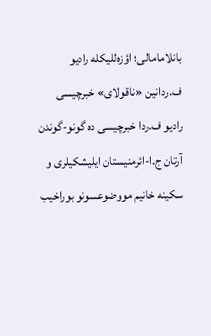بانلامامالی؛ اؤزه‌للیکله رادیو ف.ردانین «ناقولای» خبرچیسی
رادیو ف.ردا خبرچیسی ده گونو-گوندن آرتان ج.ا-ائرمنیستان ایلیشکیلری و سکینه خانیم مووضوعسونو بوراخیب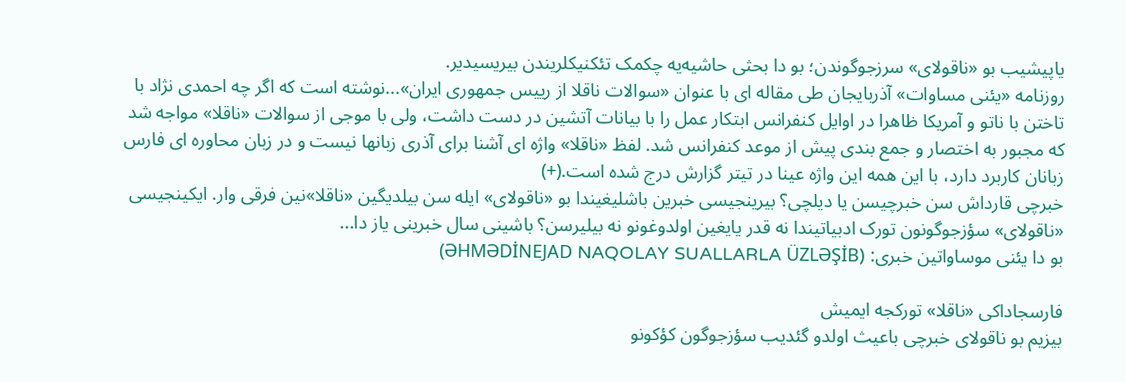یاپیشیب بو «ناقولای» سرزجوگوندن؛ بو دا بحثی حاشیه‌یه چکمک تئکنیکلریندن بیریسیدیر.
روزنامه «یئنی مساوات» آذربایجان طی مقاله ای با عنوان «سوالات ناقلا از رییس جمهوری ایران»...نوشته است که اگر چه احمدی نژاد با تاختن با ناتو و آمریکا ظاهرا در اوایل کنفرانس ابتکار عمل را با بیانات آتشین در دست داشت، ولی با موجی از سوالات «ناقلا» مواجه شد که مجبور به اختصار و جمع بندی پیش از موعد کنفرانس شد. لفظ «ناقلا» واژه ای آشنا برای آذری زبانها نیست و در زبان محاوره ای فارس زبانان کاربرد دارد، با این همه این واژه عینا در تیتر گزارش درج شده است.(+)
خبرچی قارداش سن خبرچیسن یا دیلچی؟ بیرینجیسی خبرین باشلیغیندا بو «ناقولای» ایله سن بیلدیگین «ناقلا»نین فرقی وار. ایکینجیسی «ناقولای» سؤزجوگونون تورک ادبیاتیندا نه قدر یایغین اولدوغونو نه بیلیرسن؟ باشینی سال خبرینی یاز دا...
بو دا یئنی موساواتین خبری: (ƏHMƏDİNEJAD NAQOLAY SUALLARLA ÜZLƏŞİB)

فارسجاداکی «ناقلا» تورکجه ایمیش
بیزیم بو ناقولای خبرچی باعیث اولدو گئدیب سؤزجوگون کؤکونو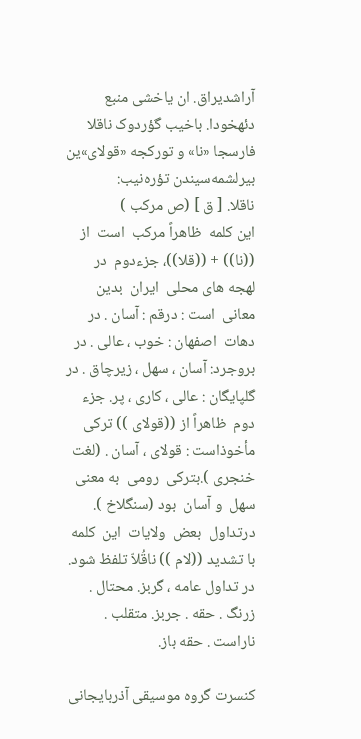آراشدیراق. ان یاخشی منبع دئهخودا. باخیب گؤردوک ناقلا فارسجا «نا» و تورکجه «قولای»ین بیرلشمه‌سیندن تؤره‌نیب:
ناقلا. [ ق ] (ص مرکب )
این کلمه  ظاهراً مرکب  است  از ((نا)) + ((قلا))، جزءدوم  در لهجه های محلی  ایران  بدین  معانی  است : درقم : آسان . در دهات  اصفهان : خوب ، عالی . در بروجرد: آسان ، سهل ، زیرچاق . در گلپایگان : عالی ، کاری ، پر. جزء دوم  ظاهراً از ((قولای )) ترکی  مأخوذاست : قولای ، آسان . (لغت  خنجری ).بترکی  رومی  به معنی  سهل  و آسان  بود (سنگلاخ ). درتداول  بعض  ولایات  این  کلمه  با تشدید ((لام )) ناقُلاّ تلفظ شود.
در تداول عامه ، گربز. محتال . زرنگ . حقه . جربز. متقلب . ناراست . حقه باز.

کنسرت گروه موسیقی آذربایجانی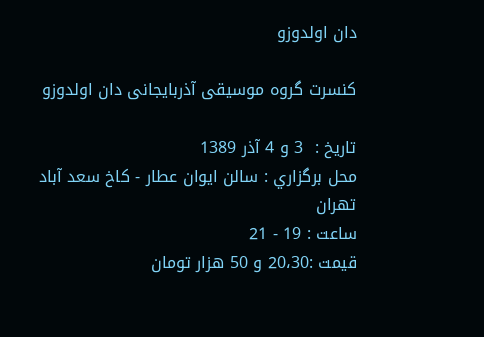دان اولدوزو

کنسرت گروه موسیقی آذربایجانی دان اولدوزو

تاريخ :  3 و 4 آذر 1389
محل برگزاري : سالن ایوان عطار - کاخ سعد آباد تهران
ساعت : 19 - 21
قيمت :20،‌30 و 50 هزار تومان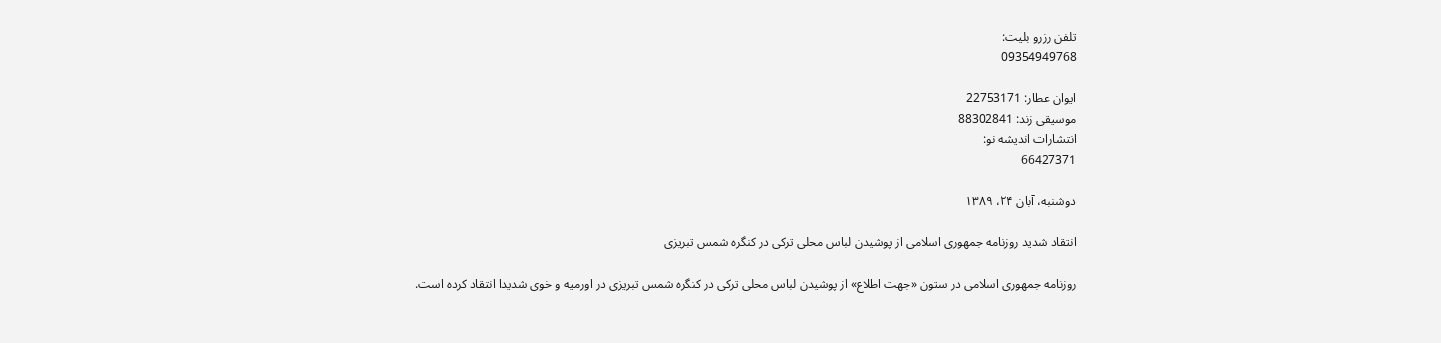تلفن رزرو بلیت:
09354949768

ایوان عطار: 22753171
موسیقی زند: 88302841
انتشارات اندیشه نو:
66427371

دوشنبه، آبان ۲۴، ۱۳۸۹

انتقاد شدید روزنامه جمهوری اسلامی از پوشیدن لباس محلی ترکی در کنگره شمس تبریزی

روزنامه جمهوری اسلامی در ستون «جهت اطلاع» از پوشیدن لباس محلی ترکی در کنگره شمس تبریزی در اورمیه و خوی شدیدا انتقاد کرده است.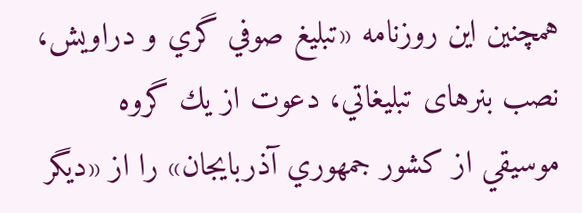همچنین این روزنامه «تبليغ صوفي گري و دراويش، نصب بنرهای تبليغاتي، دعوت از يك گروه موسيقي از كشور جمهوري آذربايجان» را از «ديگر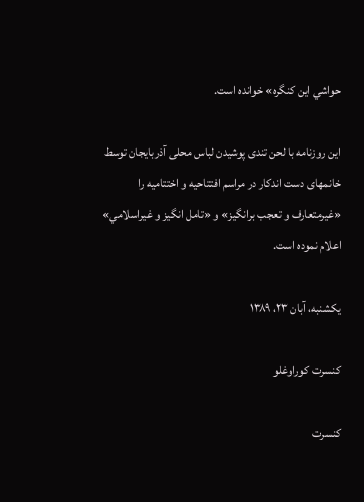حواشي اين كنگره» خوانده است.

این روزنامه با لحن تندی پوشیدن لباس محلی آذربایجان توسط خانمهای دست اندکار در مراسم افتتاحیه و اختتامیه را «غيرمتعارف و تعجب برانگيز» و «تامل انگيز و غيراسلامي» اعلام نموده است.

یکشنبه، آبان ۲۳، ۱۳۸۹

کنسرت کوراوغلو

کنسرت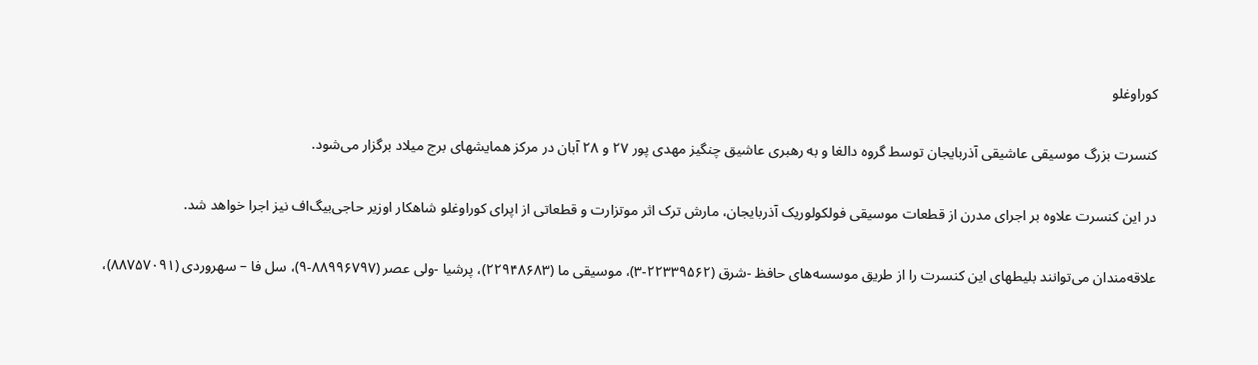کوراوغلو

کنسرت بزرگ موسیقی عاشیقی آذربایجان توسط گروه دالغا و به رهبری عاشیق چنگیز مهدی پور ۲۷ و ۲۸ آبان در مرکز همایشهای برج میلاد برگزار می‌شود.

در این کنسرت علاوه بر اجرای مدرن از قطعات موسیقی فولکولوریک آذربایجان، مارش ترک اثر موتزارت و قطعاتی از اپرای کوراوغلو شاهکار اوزیر حاجی‌بیگ‌اف نیز اجرا خواهد شد.

علاقه‌مندان می‌توانند بلیطهای این کنسرت را از طریق موسسه‌های حافظ -شرق (۲۲۳۳۹۵۶۲-۳)، موسیقی ما (۲۲۹۴۸۶۸۳)، پرشیا -ولی عصر (۸۸۹۹۶۷۹۷-۹)، سل فا – سهروردی (۸۸۷۵۷۰۹۱)،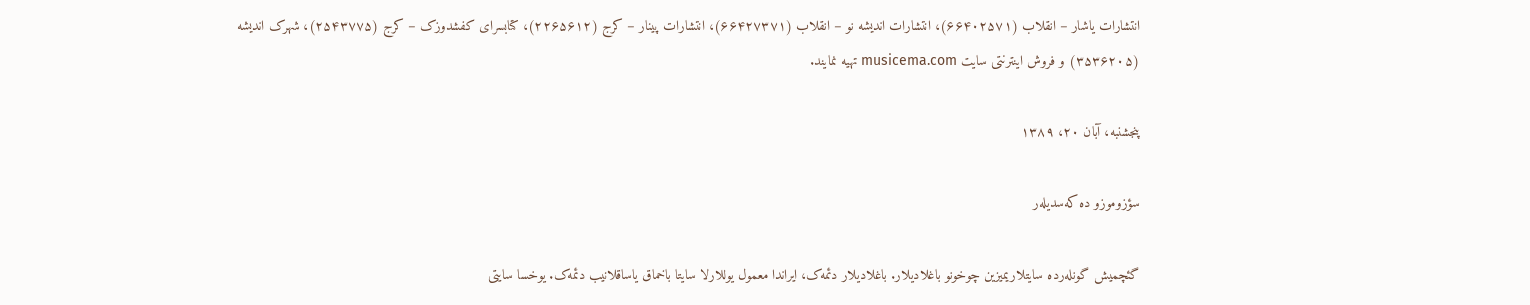انتشارات یاشار – انقلاب (۶۶۴۰۲۵۷۱)، انتشارات اندیشه نو – انقلاب (۶۶۴۲۷۳۷۱)، انتشارات پینار – کرج (۲۲۶۵۶۱۲)، کتابسرای کفشدوزک – کرج (۲۵۴۳۷۷۵)، شهرک اندیشه (۳۵۳۶۲۰۵) و فروش اینترنتی سایت musicema.com تهیه نمایند.

پنجشنبه، آبان ۲۰، ۱۳۸۹

سؤزوموزو ده که‌سدیله‌ر

گئچمیش گونله‌رده سایتلاریمیزین چوخونو باغلادیلار. باغلادیلار دئمه‌ک، ایراندا معمول یوللارلا سایتا باخماق یاساقلانیب دئمه‌ک. یوخسا سایتی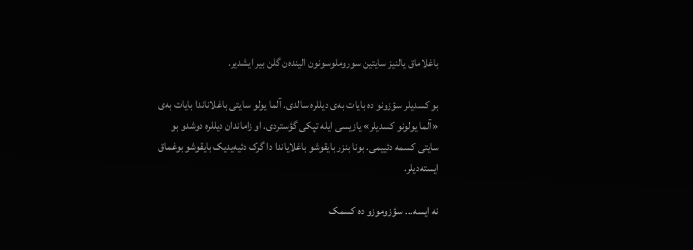باغلاماق یالنیز سایتین سوروملوسونون الینده‌ن گلن بیر ایشدیر.

بو کسدیلر سؤزونو ده بایات به‌ی دیللره سالدی. آلما یولو سایتی باغلاناندا بایات به‌ی «آلما یولونو کسدیلر» یازیسی ایله تپکی گؤستردی. او زاماندان دیللره دوشدو بو سایتی کسمه دئییمی. بونا بنزر بایقوشو باغلایاندا دا گرک دئیه‌یدیک بایقوشو بوغماق ایسته‌دیلر.

نه ایسه... سؤزوموزو ده کسمک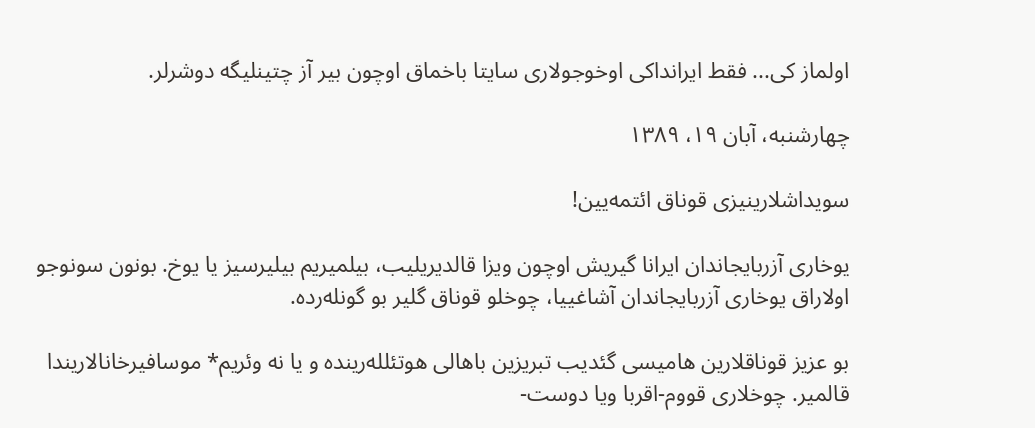اولماز کی... فقط ایرانداکی اوخوجولاری سایتا باخماق اوچون بیر آز چتینلیگه دوشرلر.

چهارشنبه، آبان ۱۹، ۱۳۸۹

سویداشلارینیزی قوناق ائتمه‌یین!

یوخاری آزربایجاندان ایرانا گیریش اوچون ویزا قالدیریلیب، بیلمیریم بیلیرسیز یا یوخ. بونون سونوجو اولاراق یوخاری آزربایجاندان آشاغییا، چوخلو قوناق گلیر بو گونله‌رده.

بو عزیز قوناقلارین هامیسی گئدیب تبریزین باهالی هوتئلله‌رینده و یا نه وئریم* موسافیرخانالاریندا قالمیر. چوخلاری قووم-اقربا ویا دوست-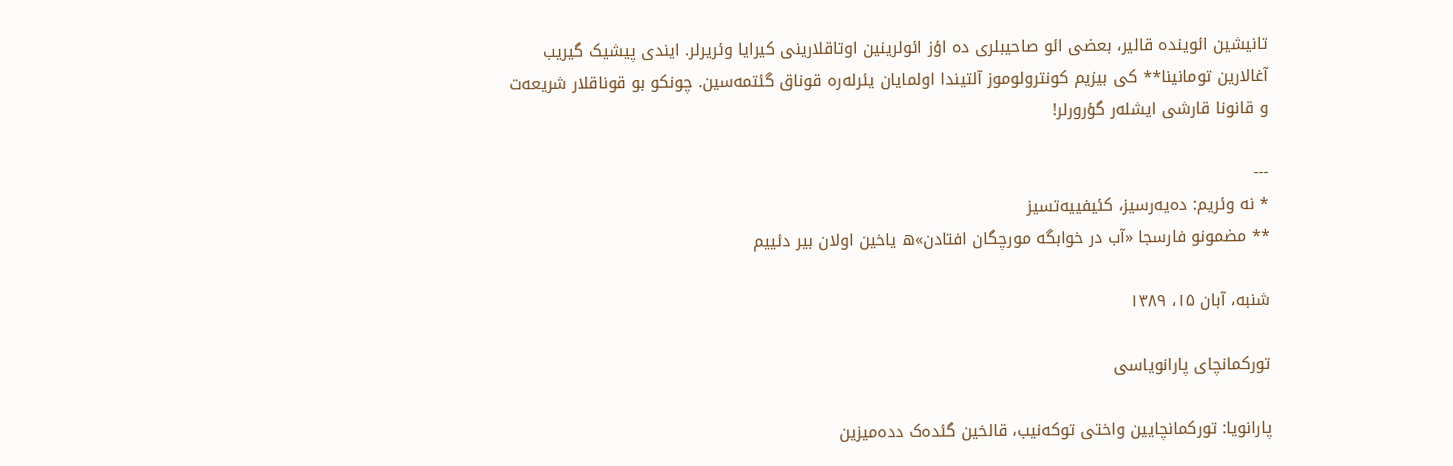تانیشین ائوینده قالیر، بعضی ائو صاحیبلری ده اؤز ائولرینین اوتاقلارینی کیرایا وئریرلر. ایندی پیشیک گیریب آغالارین تومانینا** کی بیزیم کونترولوموز آلتیندا اولمایان یئرله‌ره قوناق گئتمه‌سین. چونکو بو قوناقلار شریعه‌ت و قانونا قارشی ایشله‌ر گؤرورلر!

---
* نه وئریم: ده‌یه‌رسیز، کئیفییه‌تسیز
** مضمونو فارسجا «آب در خوابگه مورچگان افتادن»ه یاخین اولان بیر دئییم

شنبه، آبان ۱۵، ۱۳۸۹

تورکمانچای پارانویاسی

پارانویا: تورکمانچایین واختی توکه‌نیب، قالخین گئده‌ک دده‌میزین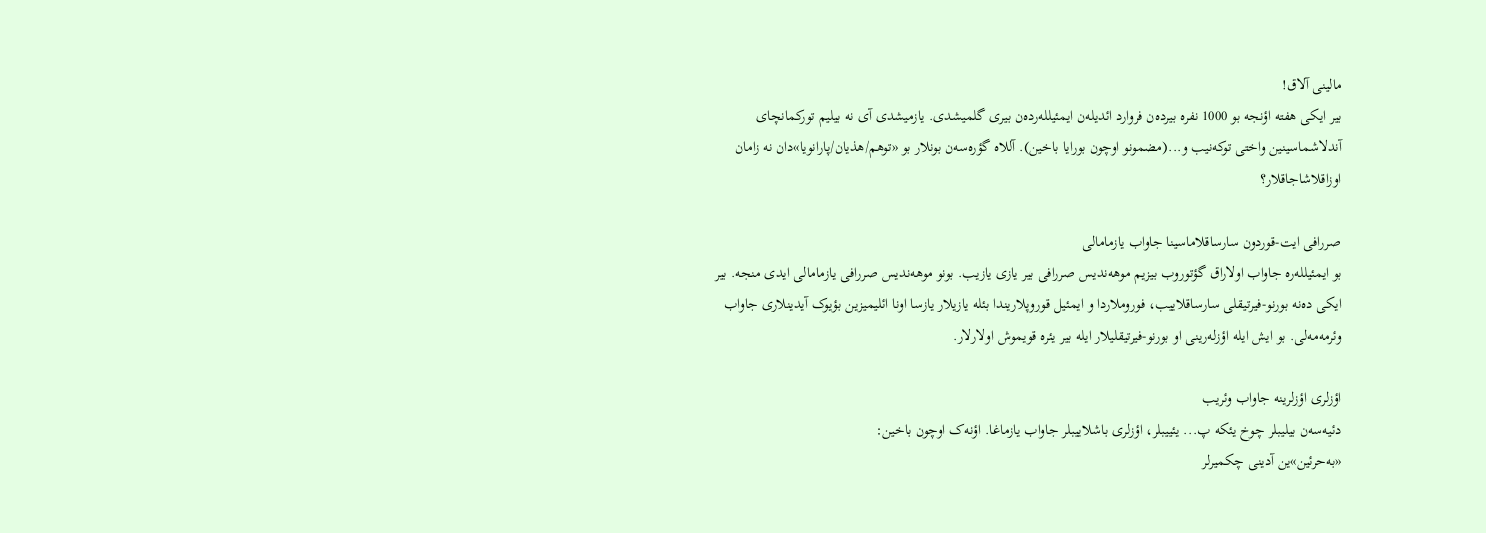مالینی آلاق!
بیر ایکی هفته اؤنجه بو 1000 نفره بیرده‌ن فروارد ائدیله‌ن ایمئیلله‌رده‌ن بیری گلمیشدی. یازمیشدی آی نه بیلیم تورکمانچای آندلاشماسینین واختی توکه‌نیب و...(مضمونو اوچون بورایا باخین). آللاه گؤره‌سه‌ن بونلار بو «توهم/هذیان/پارانویا»دان نه زامان اوزاقلاشاجاقلار؟

صررافی ایت-قوردون سارساقلاماسینا جاواب یازمامالی
بو ایمئیلله‌ره جاواب اولاراق گؤتوروب بیزیم موهه‌ندیس صررافی بیر یازی یازیب. بونو موهه‌ندیس صررافی یازمامالی ایدی منجه. بیر ایکی ده‌نه بورنو-فیرتیقلی سارساقلاییب، فوروملاردا و ایمئیل قوروپلاریندا بئله یازیلار یازسا اونا ائلیمیزین بؤیوک آیدینلاری جاواب وئرمه‌مه‌لی. بو ایش ایله اؤزله‌رینی او بورنو-فیرتیقلیلار ایله بیر یئره قویموش اولارلار.

اؤزلری اؤزلرینه جاواب وئریب
دئیه‌سه‌ن بیلیبلر چوخ یئکه پ... یئییبلر، اؤزلری باشلاییبلر جاواب یازماغا. اؤنه‌ک اوچون باخین:
«به‌حرئین»ین آدینی چکمیرلر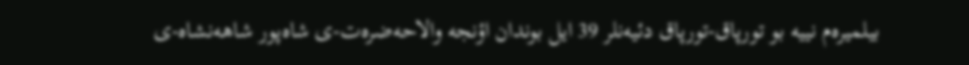بیلمیره‌م نییه بو تورپاق-تورپاق دئیه‌نلر 39 ایل بوندان اؤنجه والاحه‌ضره‌ت-ی شاه‌پور شاهه‌نشاه-ی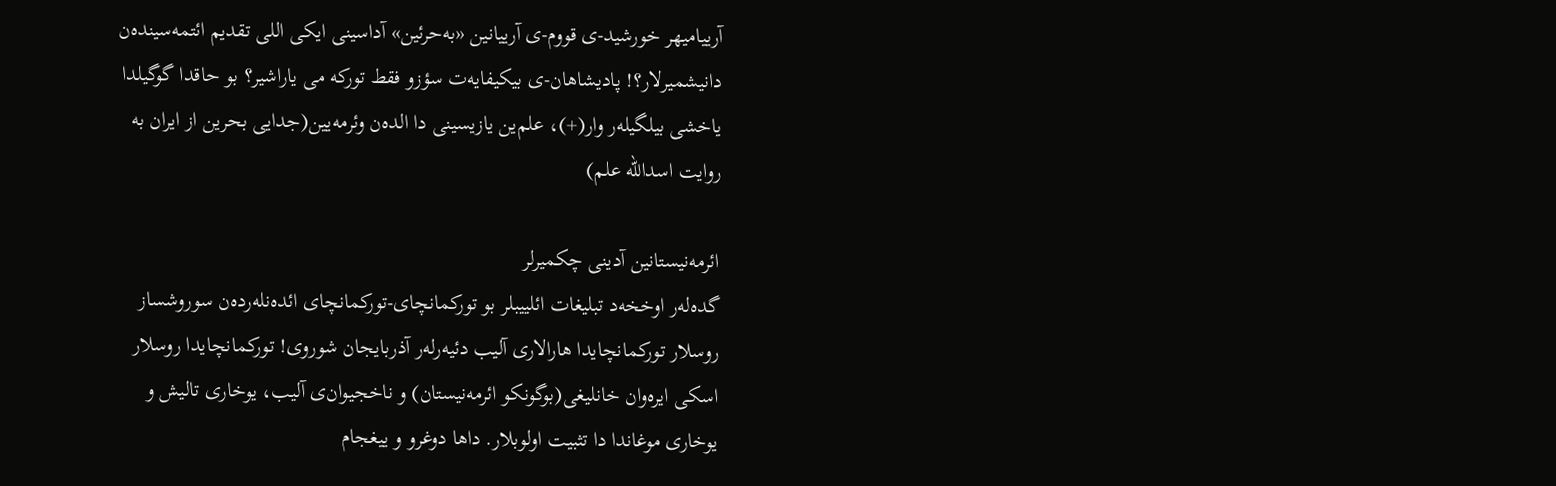آرییامیهر خورشید-ی قووم-ی آرییانین «به‌حرئین» آداسینی ایکی اللی تقدیم ائتمه‌سینده‌ن دانیشمیرلار؟! پادیشاهان-ی بیکیفایه‌ت سؤزو فقط تورکه می یاراشیر؟ بو حاقدا گوگیلدا یاخشی بیلگیله‌ر وار(+)، علم‌ین یازیسینی دا الده‌ن وئرمه‌یین(جدایی بحرین از ایران به روایت اسدالله علم)

ائرمه‌نیستانین آدینی چکمیرلر
گده‌له‌ر اوخخه‌د تبلیغات ائلییبلر بو تورکمانچای-تورکمانچای ائده‌نله‌رده‌ن سوروشساز روسلار تورکمانچا‌یدا هارالاری آلیب دئیه‌رله‌ر آذربایجان شوروی! تورکمانچایدا روسلار اسکی ایره‌وان خانلیغی(بوگونکو ائرمه‌نیستان) و ناخجیوان‌ی آلیب، یوخاری تالیش و یوخاری موغاندا دا تثبیت اولوبلار. داها دوغرو و ییغجام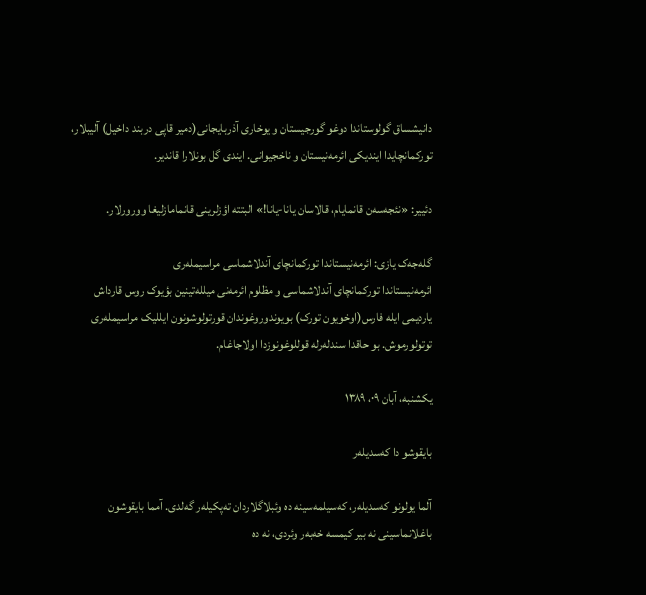دانیشساق گولوستاندا دوغو گورجیستان و یوخاری آذربایجانی(دمیر قاپی دربند داخیل) آلیبلار، تورکمانچایدا ایندیکی ائرمه‌نیستان و ناخجیوانی. ایندی گل بونلارا قاندیر.

دئییر: «نئجه‌سه‌ن قانمایام، قالاسان یانا-یانا!» البتته اؤزلرینی قانمامازلیغا وورورلار.

گله‌جه‌ک یازی: ائرمه‌نیستاندا تورکمانچای آندلاشماسی مراسیمله‌ری
ائرمه‌نیستاندا تورکمانچای آندلاشماسی و مظلوم ائرمه‌نی میلله‌تینین بؤیوک روس قارداش یاردیمی ایله فارس(اوخویون تورک) بویوندوروغوندان قورتولوشونون ایللیک مراسیمله‌ری توتولورموش. بو حاقدا سندله‌رله قوللوغونوزدا اولاجاغام.

یکشنبه، آبان ۰۹، ۱۳۸۹

بایقوشو دا که‌سدیله‌ر

آلما یولونو که‌سدیله‌ر، که‌سیلمه‌سینه ده وئبلاگلاردان ته‌پکیله‌ر گه‌لدی. آمما بایقوشون باغلانماسینی نه بیر کیمسه خه‌به‌ر وئردی، نه ده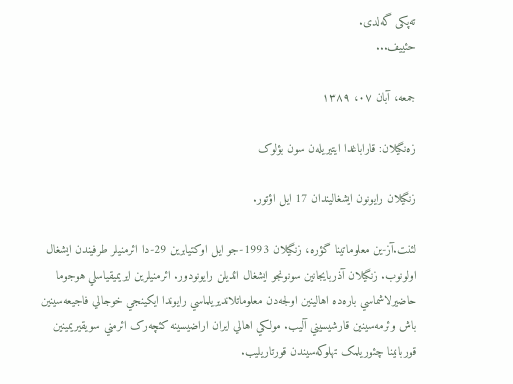ته‌پکی گه‌لدی.
حئییف...

جمعه، آبان ۰۷، ۱۳۸۹

زه‌نگیلان: قاراباغدا ایتیریله‌ن سون بؤلوک

زنگيلان رايونون ايشغاليندان 17 ايل اؤتور.

لئنت.آز-ين معلوماتينا گؤره، زنگيلان 1993-جو ايل اوکتيابرين 29-دا ائرمنيلر طرفيندن ايشغال اولونوب. زنگيلان آذربايجانين سونونجو ايشغال ائديلن رايونودور. ائرمنيلرين ايريميقياسلي هوجوما حاضيرلاشماسي باره‌ده اهالينين اولجه‌دن معلوماتلانديريلماسي رايوندا ايکينجي خوجالي فاجيعه‌سينين باش وئرمه‌سينين قارشيسيني آليب. مولکي اهالي ايران اراضيسينه کئچه‌رک ائرمني سويقيريمينين قوربانينا چئوريلمک تهلوکه‌سيندن قورتاريلیب.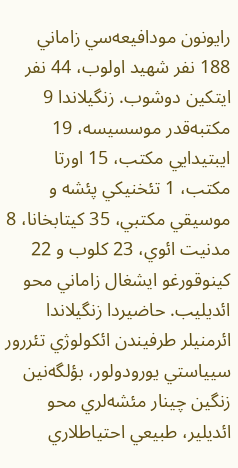رايونون مودافيعه‌سي زاماني 188 نفر شهيد اولوب، 44 نفر ايتکين دوشوب. زنگيلاندا 9 مکتبه‌قدر موسسيسه، 19 ايبتيدايي مکتب، 15 اورتا مکتب، 1 تئخنيکي پئشه و موسيقي مکتبي، 35 کيتابخانا، 8 مدنيت ائوي، 23 کلوب و 22 کينوقورغو ايشغال زاماني محو ائديليب. حاضيردا زنگيلاندا ائرمنيلر طرفيندن ائکولوژي تئررور سيياستي يورودولور، بؤلگه‌نين زنگين چينار مئشه‌لري محو ائديلير، طبيعي احتياطلاري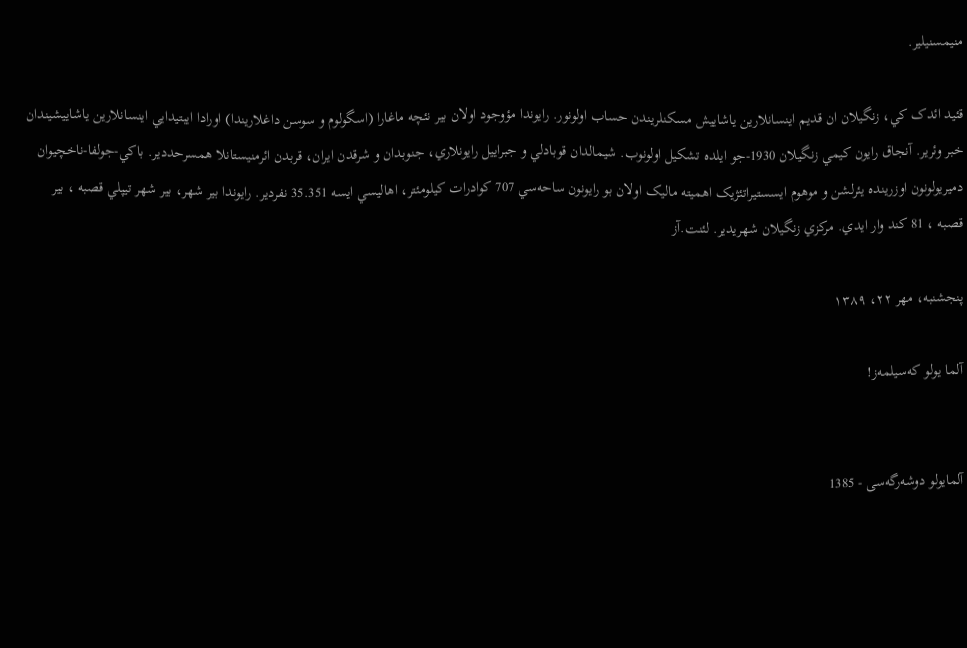منيمسنيلير.

قئيد ائدک کي، زنگيلان ان قديم اينسانلارين ياشاييش مسکنلريندن حساب اولونور. رايوندا مؤوجود اولان بير نئچه ماغارا (اسگولوم و سوسن داغلاريندا) اورادا ايبتيدايي اينسانلارين ياشاييشيندان خبر وئرير. آنجاق رايون کيمي زنگيلان 1930-جو ايلده تشکيل اولونوب. شيمالدان قوبادلي و جبراييل رايونلاري، جنوبدان و شرقدن ايران، قربدن ائرمنيستانلا همسرحددير. باکي-جولفا-ناخچيوان دميريولونون اوزرينده يئرلشن و موهوم ایسستیراتئژيک اهميته ماليک اولان بو رايونون ساحه‌سي 707 کوادرات کيلومئتر، اهاليسي ايسه 35.351 نفردير. رايوندا بير شهر، بير شهر تيپلي قصبه ، بير قصبه ، 81 کند وار ايدي. مرکزي زنگيلان شهريدير. لئنت.آز

پنجشنبه، مهر ۲۲، ۱۳۸۹

آلما یولو که‌سیلمه‌ز!


آلمایولو دوشه‌رگه‌سی - 1385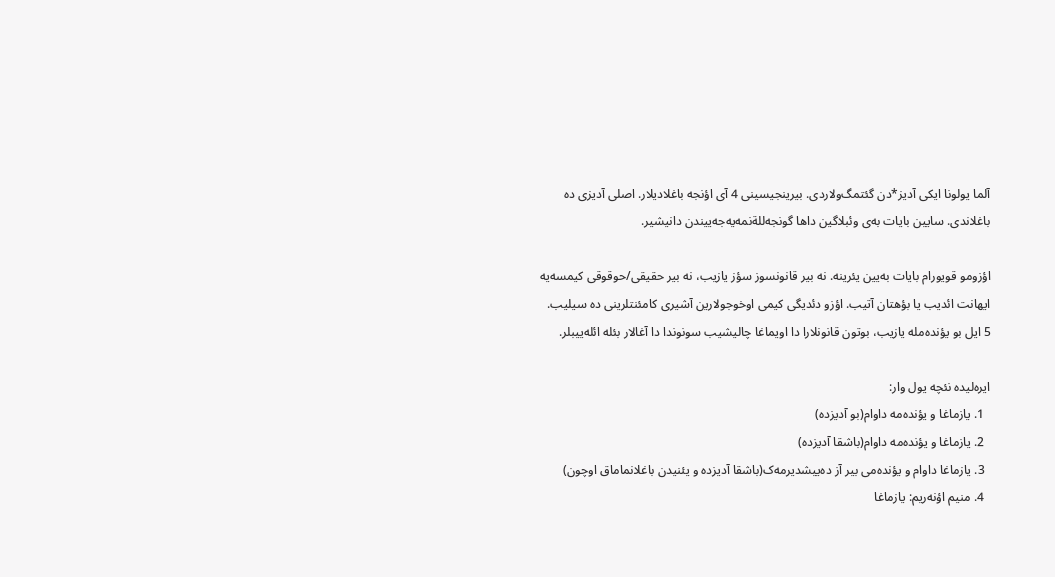آلما یولونا ایکی آدیز*دن گئتمگ‌ولاردی. بیرینجیسینی 4 آی اؤنجه باغلادیلار. اصلی آدیزی ده باغلاندی. سایین بایات به‌ی وئبلاگین داها گونجه‌للةنمه‌یه‌جه‌ییندن دانیشیر.

اؤزومو قویورام بایات به‌یین یئرینه. نه بیر قانونسوز سؤز یازیب، نه بیر حقیقی/حوقوقی کیمسه‌یه ایهانت ائدیب یا بؤهتان آتیب. اؤزو دئدیگی کیمی اوخوجولارین آشیری کامئنتلرینی ده سیلیب. 5 ایل بو یؤنده‌مله یازیب، بوتون قانونلارا دا اویماغا چالیشیب سونوندا دا آغالار بئله ائله‌ییبلر.

ایره‌لیده نئچه یول وار:
  1. یازماغا و یؤنده‌مه داوام(بو آدیزده)
  2. یازماغا و یؤنده‌مه داوام(باشقا آدیزده)
  3. یازماغا داوام و یؤنده‌می بیر آز ده‌ییشدیرمه‌ک(باشقا آدیزده و یئنیدن باغلانماماق اوچون)
  4. منیم اؤنه‌ریم: یازماغا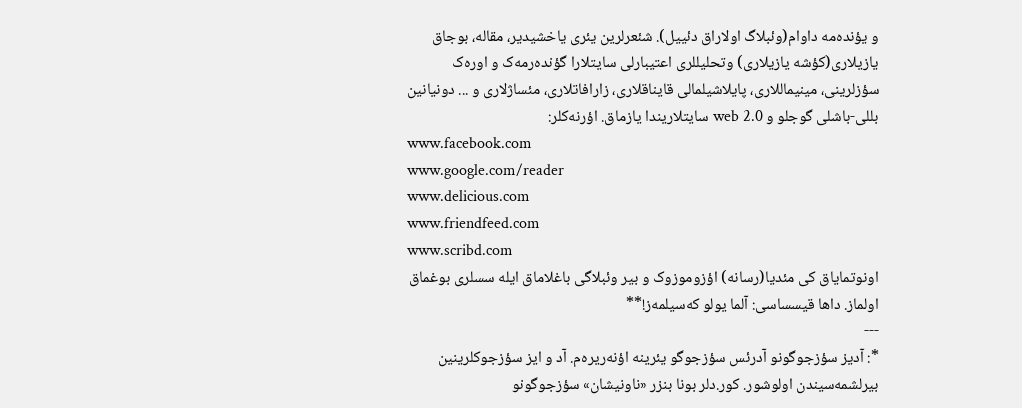و یؤنده‌مه داوام(وئبلاگ اولاراق دئییل). شئعرلرین یئری یاخشیدیر، مقاله، بوجاق یازیلاری(کؤشه یازیلاری) وتحلیللری اعتیبارلی سایتلارا گؤنده‌ر‌مه‌ک و اوره‌ک سؤزلرینی، مینیماللاری، پایلاشیلمالی قایناقلاری، زارافاتلاری، مئساژلاری و ... دونیانین بللی-باشلی گوجلو و web 2.0 سایتلاریندا یازماق. اؤرنه‌کلر:
www.facebook.com
www.google.com/reader
www.delicious.com
www.friendfeed.com
www.scribd.com
اونوتمایاق کی مئدیا(رسانه) اؤزوموزوک و بیر وئبلاگی باغلاماق ایله سسلری بوغماق اولماز. داها قیسساسی: آلما یولو که‌سیلمه‌ز!**
---
*: آدیز سؤزجوگونو آدرئس سؤزجوگو یئرینه اؤنه‌ریره‌م. آد و ایز سؤزجوکلرینین بیرلشمه‌سیندن اولوشور. کور.دلر بونا بنزر «ناونیشان» سؤزجوگونو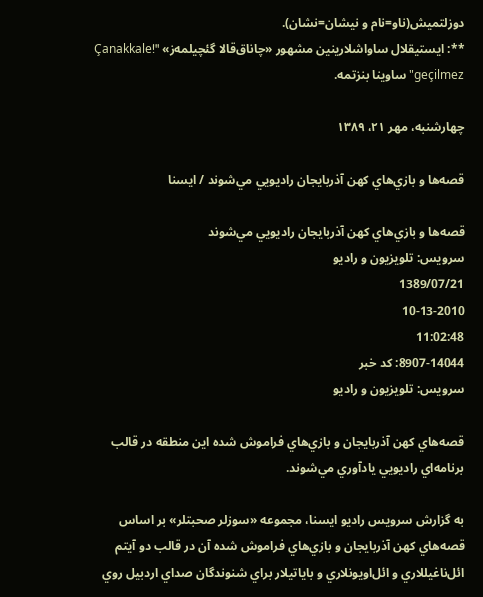دوزلتمیش(ناو=نام و نیشان=نشان).
**: ایستیقلال ساواشلارینین مشهور «چاناق‌قالا گئچیلمه‌ز» "!Çanakkale geçilmez" ساوینا بنزتمه.

چهارشنبه، مهر ۲۱، ۱۳۸۹

قصه‌ها و بازي‌هاي كهن آذربايجان راديويي مي‌شوند / ایسنا

قصه‌ها و بازي‌هاي كهن آذربايجان راديويي مي‌شوند
سرويس: تلويزيون و راديو
1389/07/21
10-13-2010
11:02:48
8907-14044: كد خبر
سرويس: تلويزيون و راديو

قصه‌هاي کهن آذربايجان و بازي‌هاي فراموش شده اين منطقه در قالب برنامه‌اي راديويي يادآوري مي‌شوند.

به گزارش سرويس راديو ايسنا، مجموعه «سوزلر صحبتلر» بر اساس قصه‌هاي کهن آذربايجان و بازي‌هاي فراموش شده آن در قالب دو آيتم ائل‌ناغيللاري و ائل‌اويونلاري و باياتيلار براي شنوندگان صداي اردبيل روي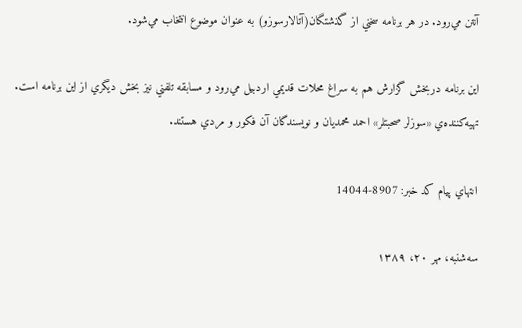آنتن مي‌رود. در هر برنامه سخني از گذشتگان(آتالارسوزو) به عنوان موضوع انتخاب مي‌شود.

اين برنامه دربخش گزارش هم به سراغ محلات قديمي اردبيل مي‌رود و مسابقه تلفني نيز بخش ديگري از اين برنامه است. تهيه‌كننده‌ي «سوزلر صحبتلر» احمد محمديان و نويسندگان آن فکور و مردي هستند.

انتهاي پيام كد خبر: 8907-14044

سه‌شنبه، مهر ۲۰، ۱۳۸۹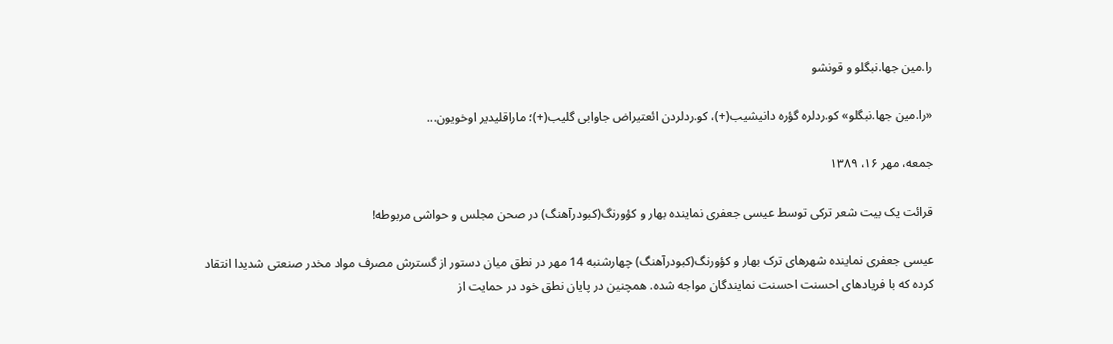را.مین جها.نبگلو و قونشو

«را.مین جها.نبگلو» کو.ردلره گؤره دانیشیب(+)، کو.ردلردن ائعتیراض جاوابی گلیب(+)؛ ماراقلیدیر اوخویون...

جمعه، مهر ۱۶، ۱۳۸۹

قرائت یک بیت شعر ترکی توسط عیسی جعفری نماینده بهار و کؤورنگ(کبودرآهنگ) در صحن مجلس و حواشی مربوطه!

عیسی جعفری نماینده شهرهای ترک بهار و کؤورنگ(کبودرآهنگ) چهارشنبه 14 مهر در نطق میان دستور از گسترش مصرف مواد مخدر صنعتی شدیدا انتقاد کرده که با فریادهای احسنت احسنت نمایندگان مواجه شده. همچنین در پایان نطق خود در حمایت از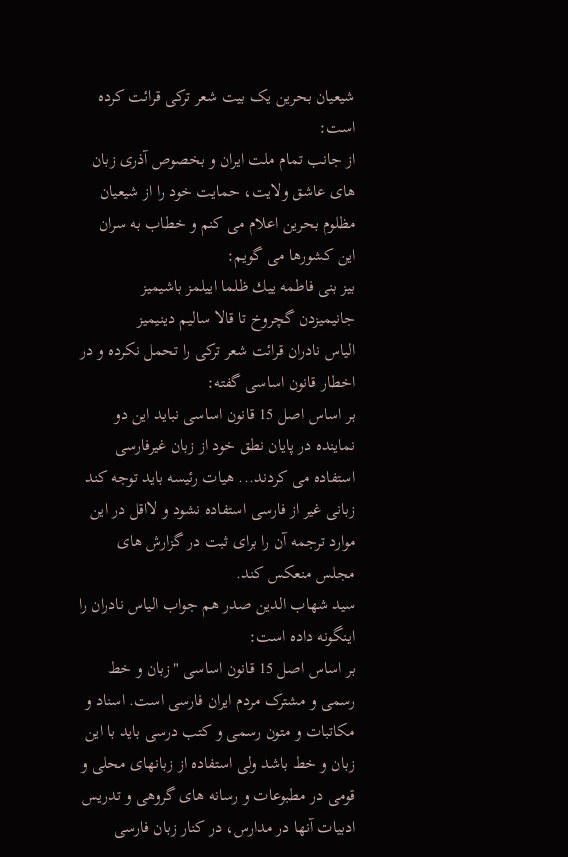شیعیان بحرین یک بیت شعر ترکی قرائت کرده است:
از جانب تمام ملت ایران و بخصوص آذری زبان های عاشق ولایت، حمایت خود را از شیعیان مظلوم بحرین اعلام می كنم و خطاب به سران این كشورها می گویم:
بیز بنی فاطمه ییك ظلما اییلمز باشیمیز
جانیمیزدن گچروخ تا قالا سالیم دینیمیز
الیاس نادران قرائت شعر ترکی را تحمل نکرده و در اخطار قانون اساسی گفته:
بر اساس اصل 15 قانون اساسی نباید این دو نماینده در پایان نطق خود از زبان غیرفارسی استفاده می کردند... هیات رئیسه باید توجه کند زبانی غیر از فارسی استفاده نشود و لااقل در این موارد ترجمه آن را برای ثبت در گزارش های مجلس منعکس کند.
سید شهاب الدین صدر هم جواب الیاس نادران را اینگونه داده است:
بر اساس اصل 15 قانون اساسی "زبان و خط رسمی و مشترک مردم ایران فارسی است. اسناد و مکاتبات و متون رسمی و کتب درسی باید با این زبان و خط باشد ولی استفاده از زبانهای محلی و قومی در مطبوعات و رسانه های گروهی و تدریس ادبیات آنها در مدارس، در کنار زبان فارسی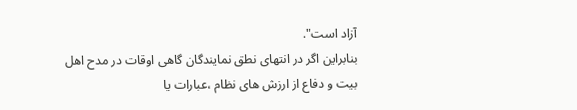آزاد است".
بنابراین اگر در انتهای نطق نمایندگان گاهی اوقات در مدح اهل بیت و دفاع از ارزش های نظام ،‌عبارات یا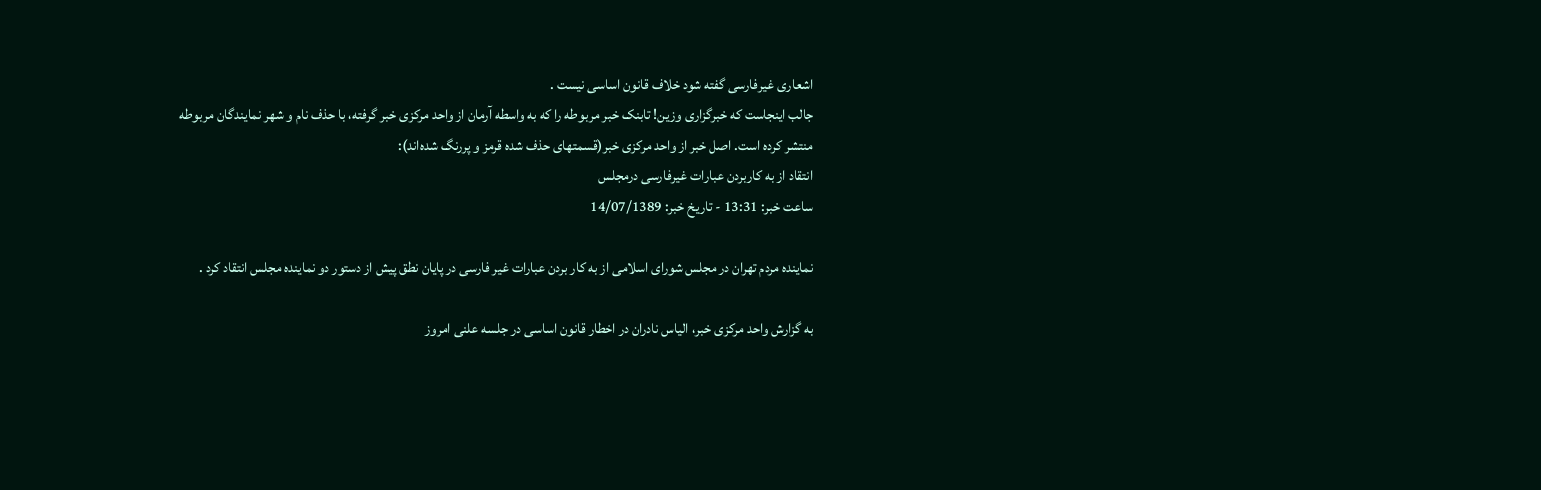اشعاری غیرفارسی گفته شود خلاف قانون اساسی نیست .
جالب اینجاست که خبرگزاری وزین! تابنک خبر مربوطه را که به واسطه آرمان از واحد مرکزی خبر گرفته، با حذف نام و شهر نمایندگان مربوطه منتشر کرده است. اصل خبر از واحد مرکزی خبر(قسمتهای حذف شده قرمز و پررنگ شده‌اند):
انتقاد از به کاربردن عبارات غیرفارسی درمجلس
ساعت خبر: 13:31 - تاريخ خبر: 14/07/1389

نماینده مردم تهران در مجلس شورای اسلامی از به کار بردن عبارات غیر فارسی در پایان نطق پیش از دستور دو نماینده مجلس انتقاد کرد .

به گزارش واحد مرکزی خبر، الیاس نادران در اخطار قانون اساسی در جلسه علنی امروز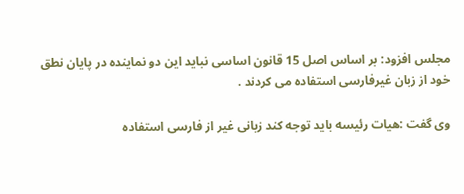مجلس افزود: بر اساس اصل 15 قانون اساسی نباید این دو نماینده در پایان نطق خود از زبان غیرفارسی استفاده می کردند .

وی گفت :هیات رئیسه باید توجه کند زبانی غیر از فارسی استفاده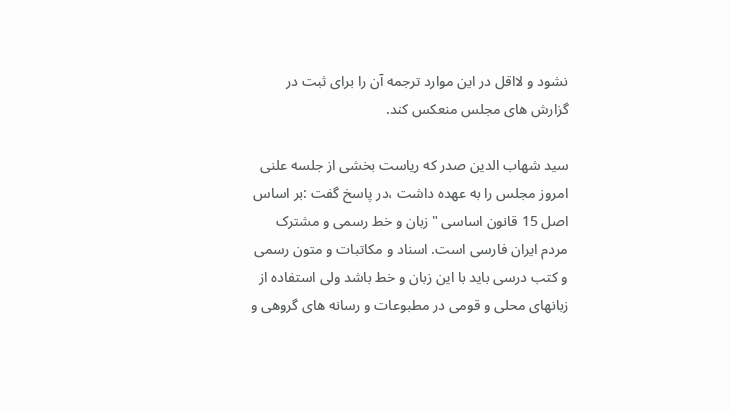نشود و لااقل در این موارد ترجمه آن را برای ثبت در گزارش های مجلس منعکس کند.

سید شهاب الدین صدر که ریاست بخشی از جلسه علنی امروز مجلس را به عهده داشت ،‌در پاسخ گفت :بر اساس اصل 15 قانون اساسی "زبان و خط رسمی و مشترک مردم ایران فارسی است. اسناد و مکاتبات و متون رسمی و کتب درسی باید با این زبان و خط باشد ولی استفاده از زبانهای محلی و قومی در مطبوعات و رسانه های گروهی و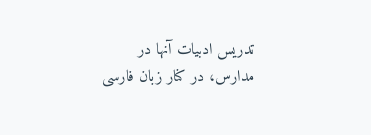تدریس ادبیات آنها در مدارس، در کنار زبان فارسی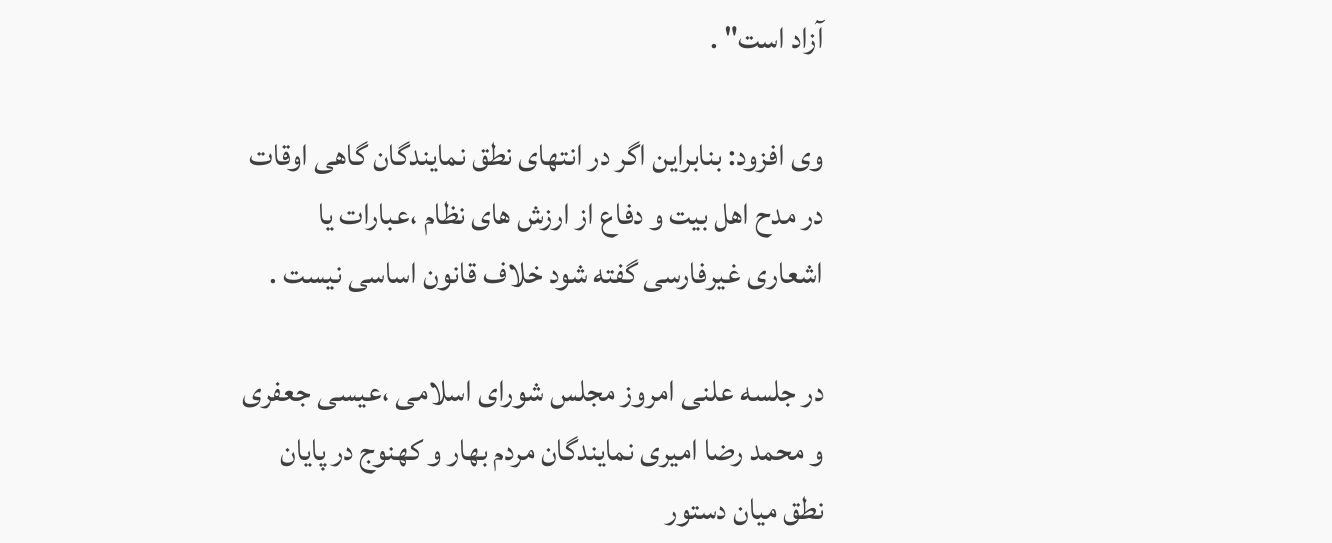آزاد است" .

وی افزود: بنابراین اگر در انتهای نطق نمایندگان گاهی اوقات در مدح اهل بیت و دفاع از ارزش های نظام ،‌عبارات یا اشعاری غیرفارسی گفته شود خلاف قانون اساسی نیست .

در جلسه علنی امروز مجلس شورای اسلامی ،‌عیسی جعفری و محمد رضا امیری نمایندگان مردم بهار و کهنوج در پایان نطق میان دستور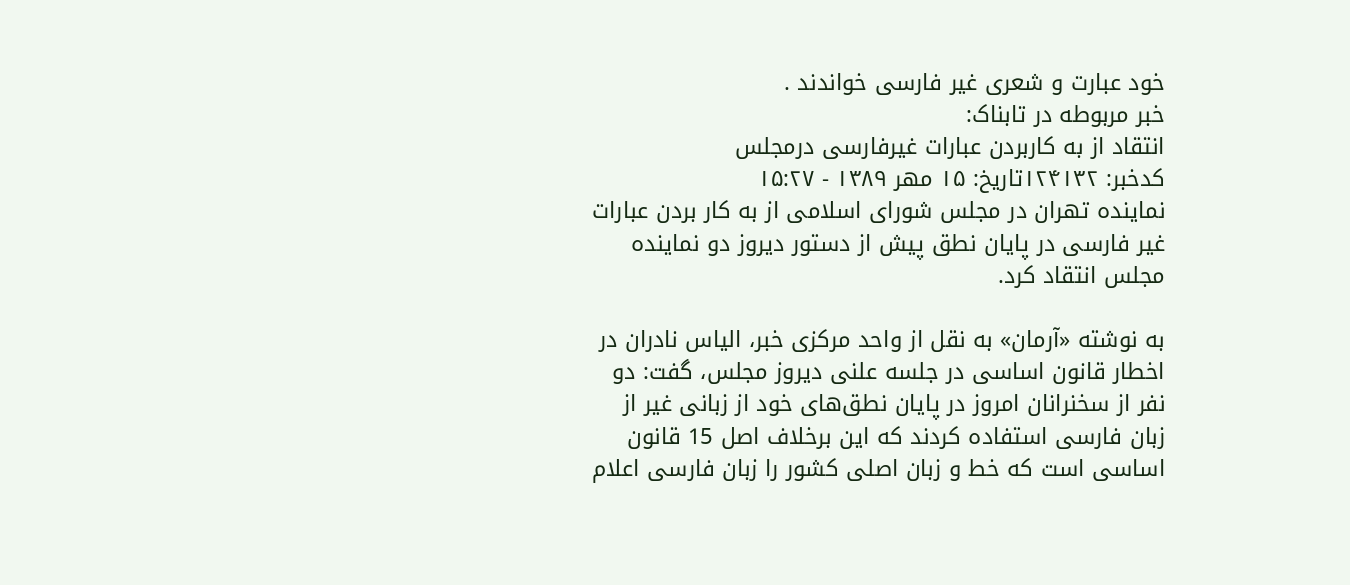خود عبارت و شعری غیر فارسی خواندند .
خبر مربوطه در تابناک:
انتقاد از به کاربردن عبارات غیرفارسی درمجلس
كدخبر: ۱۲۴۱۳۲تاريخ: ۱۵ مهر ۱۳۸۹ - ۱۵:۲۷
نماینده تهران در مجلس شورای اسلامی از به کار بردن عبارات غیر فارسی در پایان نطق پیش از دستور دیروز دو نماینده مجلس انتقاد کرد.

به نوشته «آرمان» به نقل از واحد مرکزی خبر، الیاس نادران در اخطار قانون اساسی در جلسه علنی دیروز مجلس، گفت: دو نفر از سخنرانان امروز در پایان نطق‌های خود از زبانی غیر از زبان فارسی استفاده کردند که این برخلاف اصل 15 قانون اساسی است که خط و زبان اصلی کشور را زبان فارسی اعلام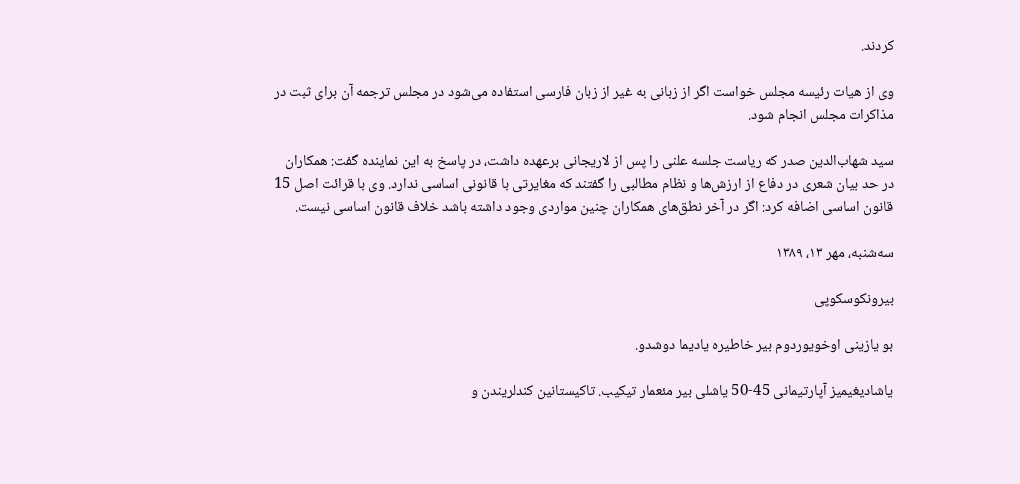کردند.

وی از هیات رئیسه مجلس خواست اگر از زبانی به غیر از زبان فارسی استفاده می‌شود در مجلس ترجمه آن برای ثبت در مذاکرات مجلس انجام شود.

سید شهاب‌الدین صدر که ریاست جلسه علنی را پس از لاریجانی برعهده داشت، در پاسخ به این نماینده گفت: همکاران در حد بیان شعری در دفاع از ارزش‌ها و نظام مطالبی را گفتند که مغایرتی با قانونی اساسی ندارد. وی با قرائت اصل 15 قانون اساسی اضافه کرد: اگر در آخر نطق‌های همکاران چنین مواردی وجود داشته باشد خلاف قانون اساسی نیست.

سه‌شنبه، مهر ۱۳، ۱۳۸۹

بیرونکوسکوپی

بو یازینی اوخویوردوم بیر خاطیره یادیما دوشدو.

یاشادیغیمیز آپارتیمانی 45-50 یاشلی بیر مئعمار تیکیب. تاکیستانین کندلریندن و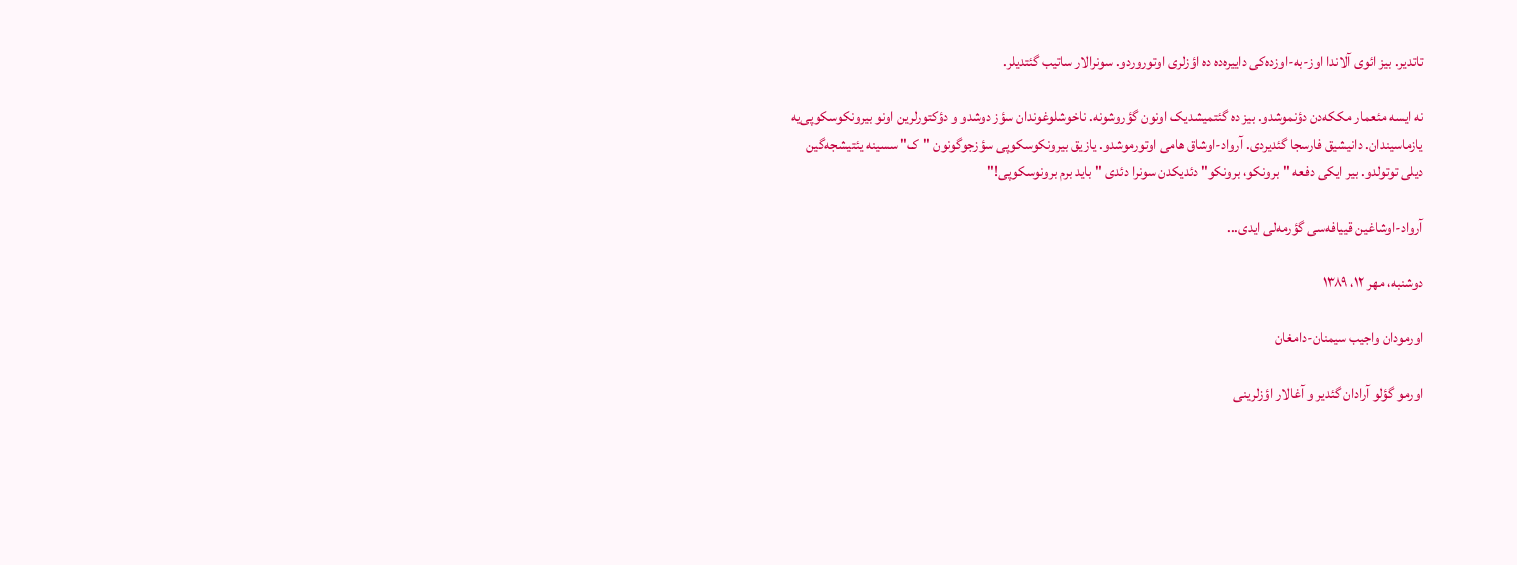تاتدیر. بیز ائوی آلاندا اوز-به-اوزده‌کی داییره‌ده ده اؤزلری اوتوروردو. سونرالار ساتیب گئتدیلر.

نه ایسه مئعمار مککه‌دن دؤنموشدو. بیز ده گئتمیشدیک اونون گؤروشونه. ناخوشلوغوندان سؤز دوشدو و دؤکتورلرین اونو بیرونکوسکوپی‌یه یازماسیندان. دانیشیق فارسجا گئدیردی. آرواد-اوشاق هامی اوتورموشدو. یازیق بیرونکوسکوپی سؤزجوگونون "ک" سسینه یئتیشجه‌گین دیلی توتولدو. بیر ایکی دفعه "برونکو، برونکو" دئدیکدن سونرا دئدی "باید برم برونوسکوپی!"

آرواد-اوشاغین قییافه‌سی گؤرمه‌لی ایدی...

دوشنبه، مهر ۱۲، ۱۳۸۹

اورمودان واجیب سیمنان-دامغان

اورمو گؤلو آرادان گئدیر و آغالار اؤزلرینی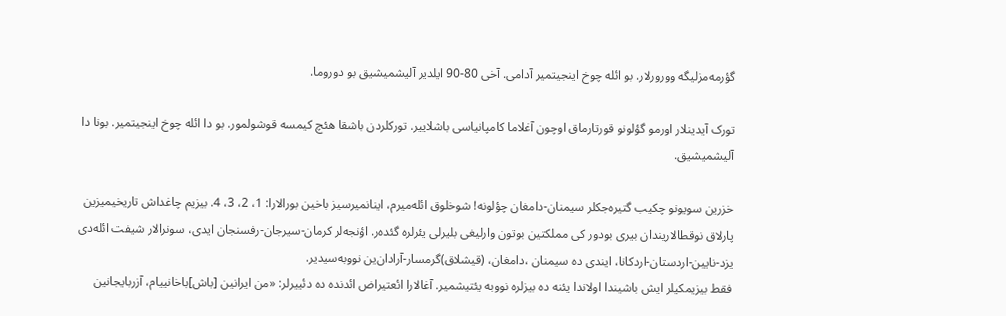گؤرمه‌مزلیگه وورورلار. بو ائله چوخ اینجیتمیر آدامی. آخی 80-90 ایلدیر آلیشمیشیق بو دوروما.

تورک آیدینلار اورمو گؤلونو قورتارماق اوچون آغلاما کامپانیاسی باشلاییر. تورکلردن باشقا هئچ کیمسه قوشولمور. بو دا ائله چوخ اینجیتمیر. بونا دا آلیشمیشیق.

خزرین سویونو چکیب گتیره‌جکلر سیمنان-دامغان چؤلونه! شوخلوق ائله‌میرم، اینانمیرسیز باخین بورالارا: 1، 2، 3، 4. بیزیم چاغداش تاریخیمیزین پارلاق نوقطالاریندان بیری بودور کی مملکتین بوتون وارلیغی بلیرلی یئرلره گئده‌ر. اؤنجه‌لر کرمان-سیرجان-رفسنجان ایدی، سونرالار شیفت ائله‌دی یزد-نایین-اردستان-اردکانا، ایندی ده سیمنان ،دامغان، (قیشلاق)گرمسار-آرا‌دان‌ین نووبه‌سیدیر.
فقط بیزیمکیلر ایش باشیندا اولاندا یئنه ده بیزلره نووبه یئتیشمیر. آغالارا ائعتیراض ائدنده ده دئییرلر: «من ایرانین [باش]باخانییام، آزربایجانین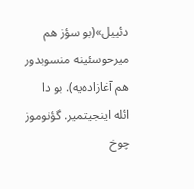دئییل»(بو سؤز هم میرحوسئینه منسوبدور هم آغازاده‌یه). بو دا ائله اینجیتمیر. گؤنوموز چوخ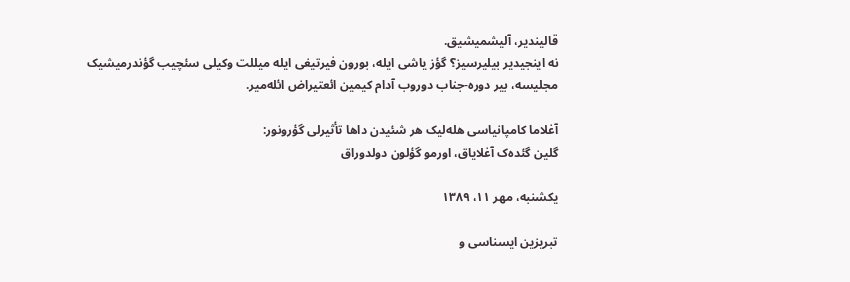قالیندیر، آلیشمیشیق.
نه اینجیدیر بیلیرسیز؟ گؤز یاشی ایله، بورون فیرتیغی ایله میللت وکیلی سئچیب گؤندرمیشیک مجلیسه، بیر دوره-جناب دوروب آدام کیمین ائعتیراض ائله‌میر.

آغلاما کامپانیاسی هله‌لیک هر شئیدن داها تأثیرلی گؤرونور:
گلین گئده‌ک آغلایاق، اورمو گؤلون دولدوراق

یکشنبه، مهر ۱۱، ۱۳۸۹

تبریزین ایسناسی و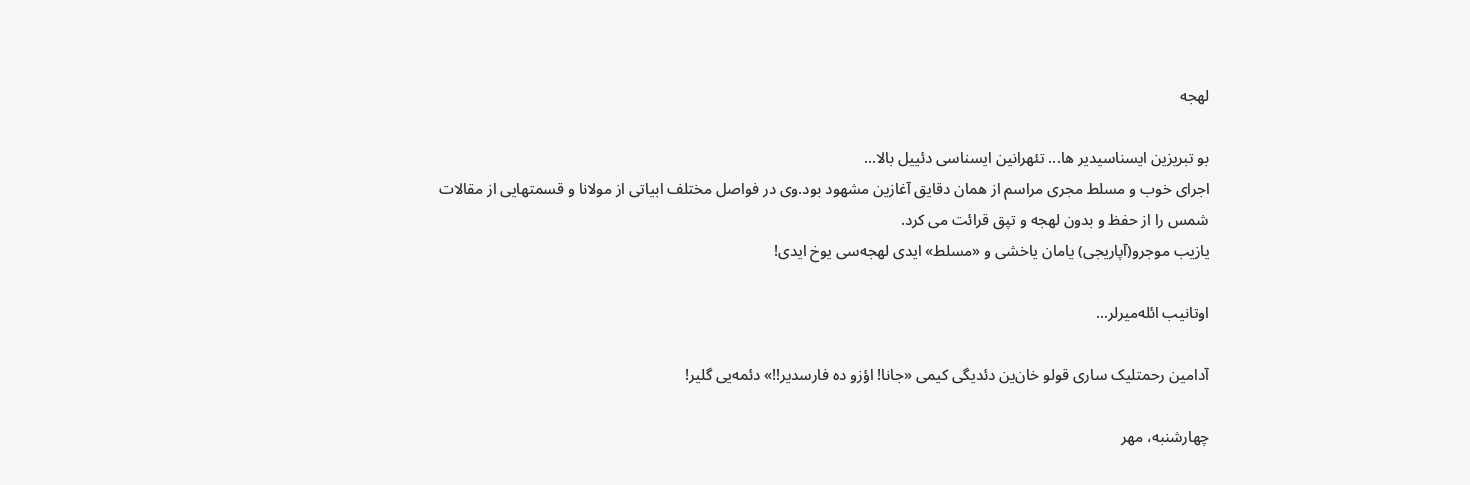لهجه

بو تبریزین ایسناسیدیر ها... تئهرانین ایسناسی دئییل بالا...
اجرای خوب و مسلط مجری مراسم از همان دقایق آغازین مشهود بود.وی در فواصل مختلف ابیاتی از مولانا و قسمتهایی از مقالات شمس را از حفظ و بدون لهجه و تپق قرائت می کرد.
یازیب موجرو(آپاریجی) یامان یاخشی و «مسلط» ایدی لهجه‌سی یوخ ایدی!

اوتانیب ائله‌میرلر...

آدامین رحمتلیک ساری قولو خان‌ین دئدیگی کیمی «جانا! اؤزو ده فارسدیر!!» دئمه‌یی گلیر!

چهارشنبه، مهر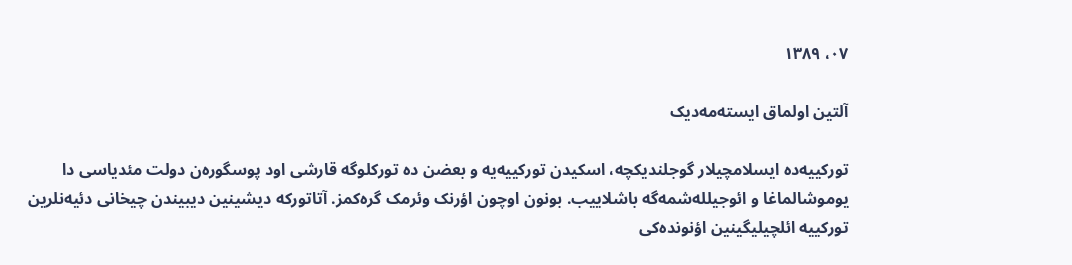۰۷، ۱۳۸۹

آلتین اولماق ایسته‌مه‌دیک

تورکییه‌ده ایسلامچیلار گوجلندیکچه، اسکیدن تورکییه‌یه و بعضن ده تورکلوگه قارشی اود پوسگوره‌ن دولت مئدیاسی دا یوموشالماغا و ائوجیلله‌شمه‌گه باشلاییب. بونون اوچون اؤرنک وئرمک گره‌کمز. آتاتورکه دیشینین دیبیندن چیخانی دئیه‌نلرین تورکییه ائلچیلیگینین اؤنونده‌کی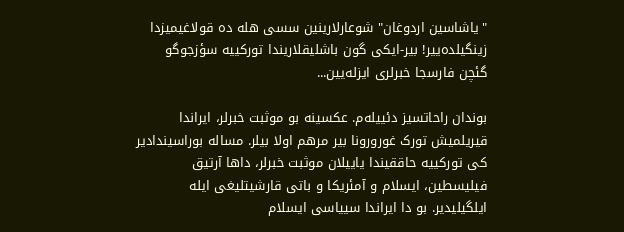"یاشاسین اردوغان" شوعارلارینین سسی هله ده قولاغیمیزدا زینگیلده‌ییر! بیر-ایکی گون باشلیقلاریندا تورکییه سؤزجوگو گئچن فارسجا خبرلری ایزله‌یین...

بوندان راحاتسیز دئییله‌م. عکسینه بو موثبت خبرلر، ایراندا قیریلمیش تورک غورورونا بیر مرهم اولا بیلر. مساله بوراسیندادیر کی تورکییه حاققیندا یاییلان موثبت خبرلر، داها آرتیق فیلیسطین، ایسلام و آمئریکا و باتی قارشیتلیغی ایله ایلگیلیدیر. بو دا ایراندا سییاسی ایسلام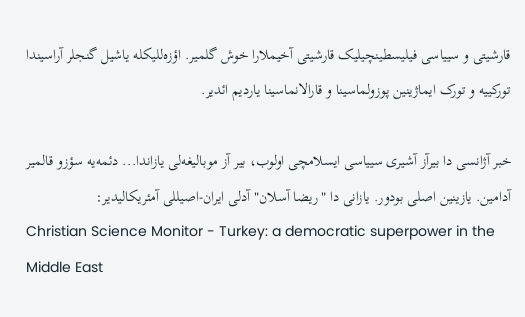قارشیتی و سییاسی فیلیسطینچیلیک قارشیتی آخیملارا خوش گلمیر. اؤزه‌للیکله یاشیل گنجلر آراسیندا تورکییه و تورک ایماژینین پوزولماسینا و قارالانماسینا یاردیم ائدیر.

خبر آژانسی دا بیرآز آشیری سییاسی ایسلامچی اولوب، بیر آز موبالیغه‌لی یازاندا... دئمه‌یه سؤزو قالمیر آدامین. یازینین اصلی بودور. یازانی دا "ریضا آسلان" آدلی ایران-اصیللی آمئریکالیدیر:
Christian Science Monitor - Turkey: a democratic superpower in the Middle East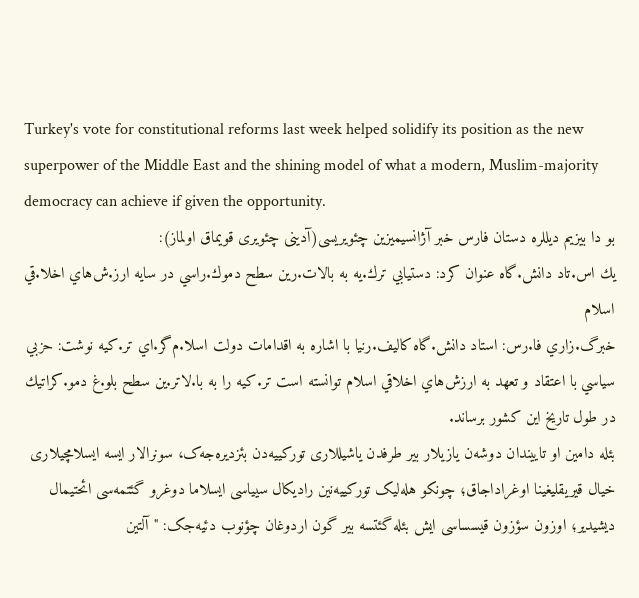Turkey's vote for constitutional reforms last week helped solidify its position as the new superpower of the Middle East and the shining model of what a modern, Muslim-majority democracy can achieve if given the opportunity.
بو دا بیزیم دیللره دستان فارس خبر آژانسیمیزین چئویریسی(آدینی چئویری قویماق اولماز):
يك اس.تاد دانش.گاه عنوان كرد: دستيابي ترك.يه به بالات.رين سطح دموك.راسي در سايه ارز.ش‌هاي اخلا.قي اسلام
خبرگ.زاري فا.رس: استاد دانش.گاه كاليف.رنيا با اشاره به اقدامات دولت اسلا.م‌گر.اي تر.كيه نوشت: حزبي سياسي با اعتقاد و تعهد به ارزش‌هاي اخلاقي اسلام توانسته است تر.كيه را به با.لاتر.ين سطح بلو.غ دمو.كراتيك در طول تاريخ اين كشور برساند.
بئله دامین او تاییندان دوشه‌ن یازیلار بیر طرفدن یاشیللاری تورکییه‌دن بئزدیره‌جه‌ک، سونرالار ایسه ایسلامچیلاری خیال قیریقلیغینا اوغراداجاق؛ چونکو هله‌لیک تورکییه‌نین رادیکال سییاسی ایسلاما دوغرو گئتمه‌سی ائحتیمال دیشیدیر؛ اوزون سؤزون قیسساسی ایش بئله گئتسه بیر گون اردوغان چؤنوب دئیه‌جک: "آلتین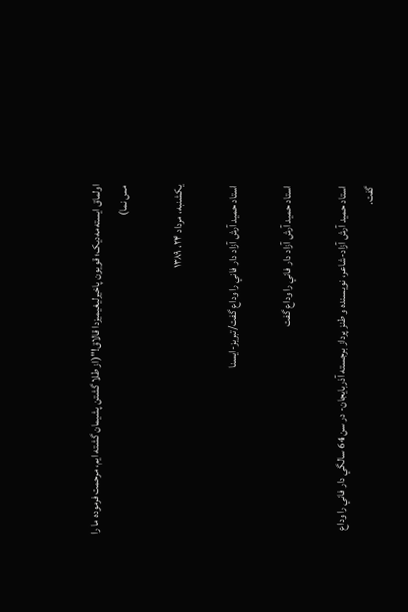اولماق ایسته‌مه‌دیک؛ قویون پاخیرلیغیمیزدا قالاق!"(از طلا گشتن پشیمان گشته ایم، مرحمت فرموده ما را مس نما)

یکشنبه، مرداد ۲۴، ۱۳۸۹

استاد حميد آرش آزاد دار فاني را وداع گفت/تبریز-ایسنا

استاد حميد آرش آزاد دار فاني را وداع گفت

استاد حميد آرش آزاد-شاعر، نويسنده و طنز پرداز برجسته آذربايجان- در سن 64 سالگي دار فاني را وداع گفت.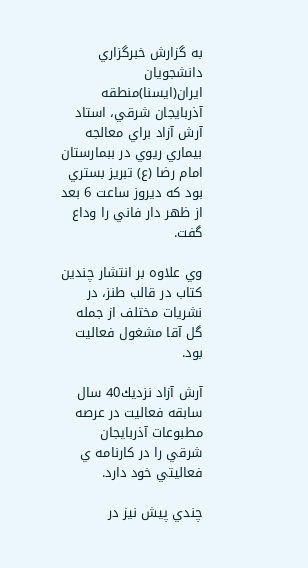به گزارش خبرگزاري دانشجويان ايران(ايسنا)منطقه آذربايجان شرقي، استاد آرش آزاد براي معالجه بيماري ريوي در ببمارستان امام رضا (ع) تبريز بستري بود كه ديروز ساعت 6 بعد از ظهر دار فاني را وداع گفت.

وي علاوه بر انتشار چندين كتاب در قالب طنز، در نشريات مختلف از جمله گل آقا مشغول فعاليت بود.

آرش آزاد نزديك40 سال سابقه فعاليت در عرصه مطبوعات آذربايجان شرقي را در كارنامه ي فعاليتي خود دارد.

چندي پيش نيز در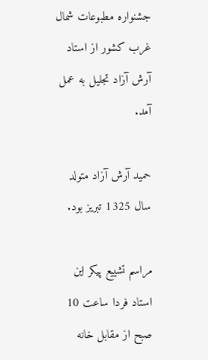جشنواره مطبوعات شمال غرب كشور از استاد آرش آزاد تجليل به عمل آمد.

حميد آرش آزاد متولد سال 1325 تبريز بود.

مراسم تشييع پيكر اين استاد فردا ساعت 10 صبح از مقابل خانه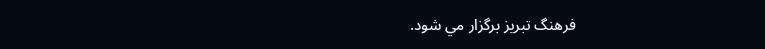فرهنگ تبريز برگزار مي شود.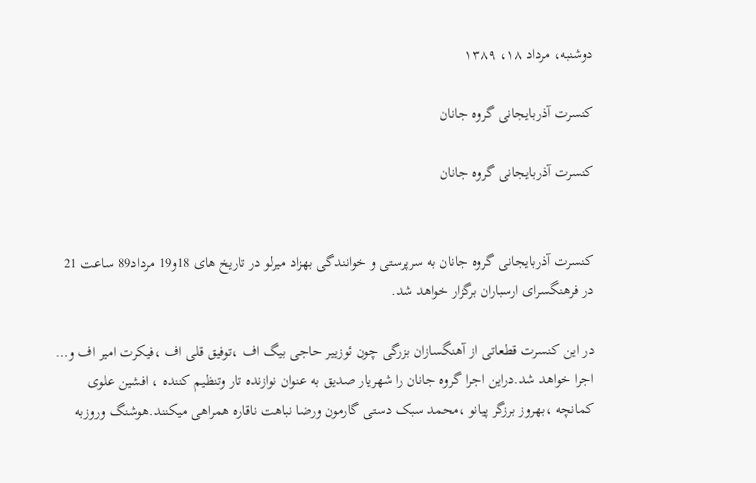دوشنبه، مرداد ۱۸، ۱۳۸۹

کنسرت آذربایجانی گروه جانان

کنسرت آذربایجانی گروه جانان


کنسرت آذربایجانی گروه جانان به سرپرستی و خوانندگی بهزاد میرلو در تاریخ های 18و19 مرداد89 ساعت 21 در فرهنگسرای ارسباران برگزار خواهد شد.

در این کنسرت قطعاتی از آهنگسازان بزرگی چون ئوزییر حاجی بیگ اف ،توفیق قلی اف ،فیکرت امیر اف و… اجرا خواهد شد.دراین اجرا گروه جانان را شهریار صدیق به عنوان نوازنده تار وتنظیم کننده ، افشین علوی کمانچه ،بهروز برزگر پیانو ،محمد سبک دستی گارمون ورضا نباهت ناقاره همراهی میکنند.هوشنگ وروزبه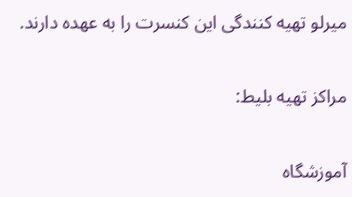میرلو تهیه کنندگی این کنسرت را به عهده دارند.

مراکز تهیه بلیط:

آموزشگاه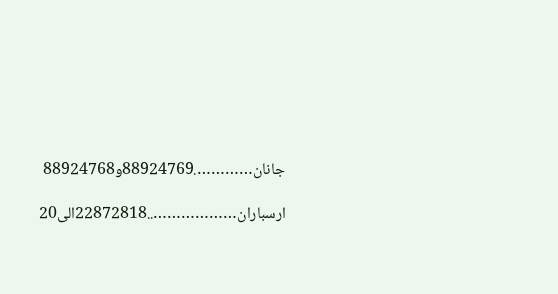جانان………….88924769و88924768

ارسباران………………..22872818الی20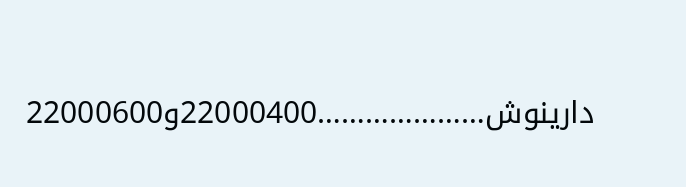دارینوش…………………22000400و22000600